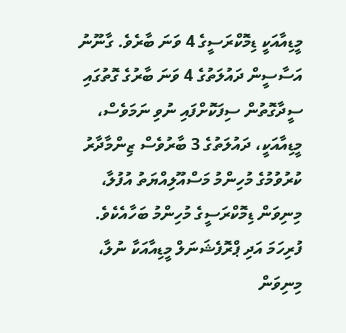މީޑިއާއަކީ ޑިމޮކްރަސީގެ 4 ވަނަ ބާރެވެ. ގާނޫނު އަސާސީން ދައުލަތުގެ 4 ވަނަ ބާރުގެ ގޮތުގައި ސީދާގޮތުން ސިފަކޮށްފައި ނުވި ނަމަވެސް، މީޑިއާއަކީ، ދައުލަތުގެ 3 ބާރުވެސް ޒިންމާދާރު ކުރުވުމުގެ މުހިންމު މަސްއޫލިއްޔަތު އުފުލާ، މިނިވަން ޑިމޮކްރަސީގެ މުހިންމު ބަހާއެކެވެ.
ފުރިހަމަ އަދި ޕްރޮފެޝަނަލް މީޑިއާއަކާ ނުލާ، މިނިވަން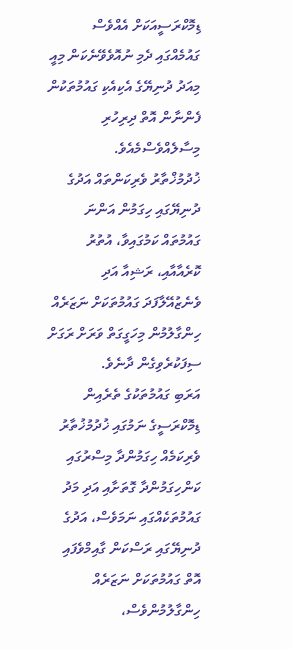ޑިމޮކްރަސީއަކަށް އެއްވެސް ގައުމެއްގައި ދެމި ނުއޮވެވޭނެކަން މިއީ މިއަދު ދުނިޔޭގެ އެކިއެކި ގައުމުތަކުން ފެންނާން އޮތް ދިރިހުރި މިސާލެއްވެސްމެއެވެ.
ޚުދުމުޚްތާރު ވެރިކަންތައް އަދުގެ ދުނިޔޭގައި ހިގަމުން އަންނަ ގައުމުތައް ކަމުގައިވާ، އުތުރު ކޮރެއާއާއި، ރަޝިއާ އަދި ވެނެޒުއޭލާފަދަ ގައުމުތަކަށް ނަޒަރެއް ހިންގާލުމުން މިހަގީގަތް ވަރަށް ރަގަށް ސިފަކުރެވިގެން ދާނެވެ.
އަރަބި ގައުމުތަކުގެ ތެރެއިން ޑިމޮކްރަސީގެ ނަމުގައި ޚުދުމުޚުތާރު ވެރިކަމެއް ހިގަމުންދާ މިސްރުގައި ކަންހިގަމުންދާ ގޮތަށާއި އަދި މަދު ގައުމުތަކެއްގައި ނަމަވެސް، އަދުގެ ދުނިޔޭގައި ރަސްކަން ގާއިމްވެފައި އޮތް ގައުމުތަކަށް ނަޒަރެއް ހިންގާލުމުންވެސް،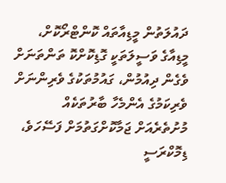ދައުލަތުން މީޑިއާތައް ކޮންޓްރޯކޮށް، މީޑިއާގެ ވަސީލަތަކީ ގޮޑިކޮށްކޮ ތަންތަނަށް ވެގެން ދިއުމުން، ގައުމުތަކުގެ ވެރިންނަށް ވެރިކަމުގެ އެންމެހާ ބާރުތަކެއް މުށުތެރެއަށް ޖަމާކޮށްގަތުމަށް ފަސޭހަވެ، ޑިމޮކްރަސީ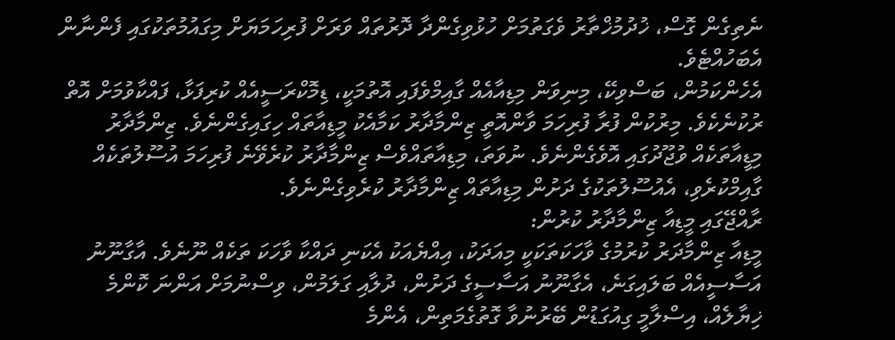ނެތިގެން ގޮސް، ޚުދުމުޚްތާރު ވެގަތުމަށް ހުޅުވިގެންދާ ދޮރުތައް ވަރަށް ފުރިހަމަޔަށް މިގައުމުތަކުގައި ފެންނާން އެބަހުއްޓެވެ.
އެހެންކަމުން، ބަސްވިކޭ، މިނިވަން މިޑިއާއެއް ގާއިމްވެފައި އޮތުމަކީ، ޑިމޮކްރަސީއެއް ކުރިފަޅާ، ފައްކާވުމަށް އޮތް ރުކުނެކެވެ. މިރުކުން ފުރާ ފުރިހަމަ ވާންއޮތީ ޒިންމާދާރު ކަމާއެކު މީޑިއާތައް ހިގައިގެންނެވެ. ޒިންމާދާރު މިޑީއާތަކެއް ވުޖޫދުގައި އޮވެގެންނެވެ. ނުވަތަ، މިޑިއާތައްވެސް ޒިންމާދާރު ކުރެވޭނެ ފުރިހަމަ އުސޫލުތަކެއް ގާއިމްކުރެވި، އެއުސޫލުތަކުގެ ދަށުން މިޑިއާތައް ޒިންމާދާރު ކުރެވިގެންނެވެ.
ރާއްޖޭގައި މީޑިއާ ޒިންމާދާރު ކުރުން:
މީޑިއާ ޒިންމާދަރު ކުރުމުގެ ވާހަކަތަކަކީ މިއަދަކު، އިއްޔެއަކު އެކަނި ދައްކާ ވާހަކަ ތަކެއް ނޫނެވެ. އާގާނޫނު އަސާސީއެއް ބަލައިގަނެ، އެގާނޫނު އަސާސީގެ ދަށުން، ދުލާއި ގަލަމުން، ވިސްނުމަށް އަންނަ ކޮންމެ ޚިޔާލެއް، އިސްލާމީ ގިއުގަޑުން ބޭރުނުވާ ގޮތުގެމަތިން، އެންމެ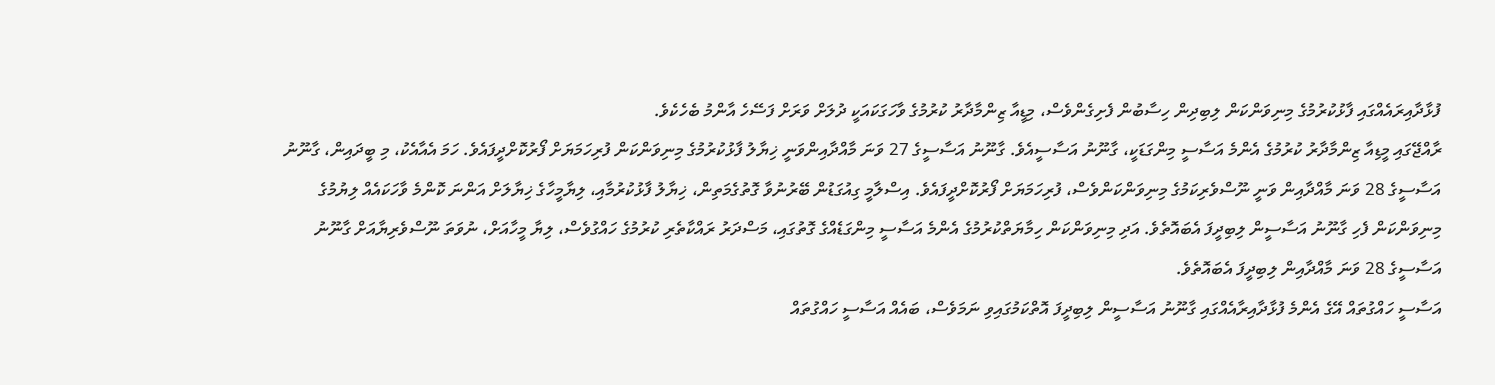ފުޅާދާއިރައެއްގައި ފާޅުކުރުމުގެ މިނިވަންކަން ލިބިދިން ހިސާބުން ފެށިގެންވެސް، މިޑީއާ ޒިންމާދާރު ކުރުމުގެ ވާހަގަކައަކީ ދުލަށް ވަރަށް ފަސޭހެ އާންމު ބެހެކެވެ.
ރާއްޖޭގައި މީޑިއާ ޒިންމާދާރު ކުރުމުގެ އެންމެ އަސާސީ މިންގަޑަކީ، ގާނޫނު އަސާސީއެވެ. ގާނޫނު އަސާސީގެ 27 ވަނަ މާއްދާއިންވަނީ ޚިޔާލު ފާޅުކުރުމުގެ މިނިވަންކަން ފުރިހަމަޔަށް ފޯރުކޮށްދީފައެވެ. ހަމަ އެއާއެކު، މި ބީދައިން، ގާނޫނު އަސާސީގެ 28 ވަނަ މާއްދާއިން ވަނީ ނޫސްވެރިކަމުގެ މިނިވަންކަންވެސް، ފުރިހަމަޔަށް ފޯރުކޮށްދީފައެވެ. އިސްލާމީ ގިއުގަޑުން ބޭރުނުވާ ގޮތުގެމަތިން، ޚިޔާލު ފާޅުކުރުމާއި، ލިޔާމީހާގެ ޚިޔާލަށް އަންނަ ކޮންމެ ވާހަކައެއް ލިޔުމުގެ މިނިވަންކަން ފެހި ގާނޫނު އަސާސީން ލިބިދީފަ އެބައޮތެވެ. އަދި މިނިވަންކަން ހިމާޔަތްކުރުމުގެ އެންމެ އަސާސީ މިންގަޑެއްގެ ގޮތުގައި، މަސްދަރު ރައްކާތެރި ކުރުމުގެ ހައްގުވެސް، ލިޔާ މީހާއަށް، ނުވަތަ ނޫސްވެރިޔާއަށް ގާނޫނު އަސާސީގެ 28 ވަނަ މާއްދާއިން ލިބިދީފަ އެބައޮތެވެ.
އަސާސީ ހައްގުތައް އޭގެ އެންމެ ފުޅާދާއިރާއެއްގައި ގާނޫނު އަސާސީން ލިބިދީފަ އޮތްކަމުގައިވި ނަމަވެސް، ބައެއް އަސާސީ ހައްގުތައް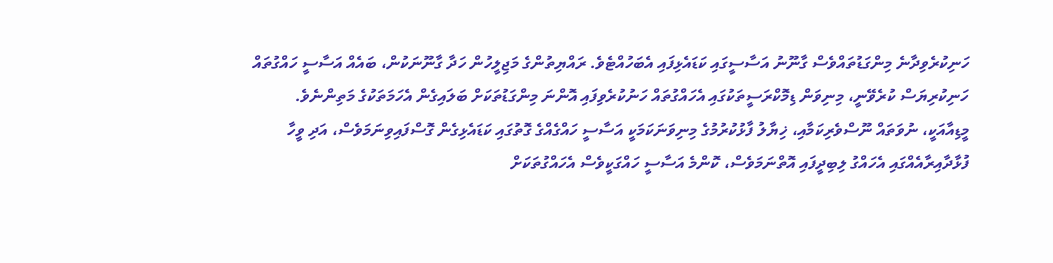ހަނިކުރެވިދާނެ މިންގަޑުތައްވެސް ގާނޫނު އަސާސީގައި ކަޑައެޅިފައި އެބަހުއްޓެވެ. ރައްޔިތުންގެ މަޖިލީހުން ހަދާ ގާނޫނަކުން، ބައެއް އަސާސީ ހައްގުތައް ހަނިކުރިޔަސް ކުރެވޭނީ، މިނިވަން ޑިމޮކްރަސީތަކުގައި އެހައްގުތައް ހަނުކުރެވިފައި އޮންނަ މިންގަޑުތަކަށް ބަލައިގެން އެހަމަތަކުގެ މަތިންނެވެ.
މީޑިއާއަކީ، ނުވަތައް ނޫސްވެރިކަމާއި، ޚިޔާލު ފާޅުކުރުމުގެ މިނިވަނަކަމަކީ އަސާސީ ހައްގެއްގެ ގޮތުގައި ކަޑައެޅިގެން ގޮސްފައިވިނަމަވެސް، އަދި ވީހާ ފުޅާދާއިރާއެއްގައި އެހައްގު ލިބިދީފައި އޮތްނަމަވެސް، ކޮންމެ އަސާސީ ހައްގަކީވެސް އެހައްގުތަކަށް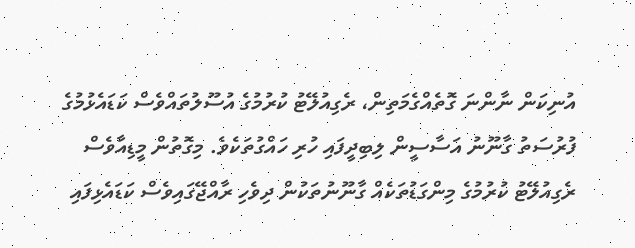އުނިކަން ނާންނަ ގޮތެއްގެމަތިން، ރެގިއުލޭޓު ކުރުމުގެ އުސޫލުތައްވެސް ކަޑައެޅުމުގެ ފުރުސަތު ގާނޫނު އަސާސީން ލިބިދީފައި ހުރި ހައްގުތަކެވެ. މިގޮތުން މީޑިއާވެސް ރެގިއުލޭޓު ކުރުމުގެ މިންގަޑުތަކެއް ގާނޫނުތަކުން ދިވެހި ރާއްޖޭގައިވެސް ކަޑައެޅިފައި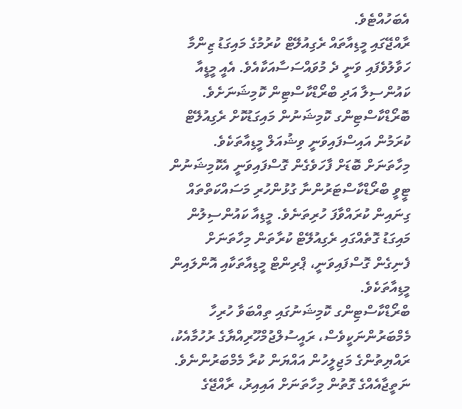އެބަހުއްޓެވެ.
ރާއްޖޭގައި މީޑިއާތައް ރެގިއުލޭޓް ކުރުމުގެ މައިގަޑު ޒިންމާ ހަވާލުވެފައި ވަނީ ދެ މުވައްސަސާއަކާއެވެ. އެއީ މީޑީއާ ކައުންސިލާ އަދި ބްރޯޑްކާސްޓިން ކޮމިޝަނަށެވެ.
ބޮރޯޑްކާސްޓިންގ ކޮމިޝަނުން މައިގަޑުކޮށް ރެގިއުލޭޓް ކުރަމުން އައިސްފައިވަނީ ވިޝުއަލް މީޑިއާތަކެވެ. މިހާތަނަށް ބޮޑަށް ފާހަވެގެން ގޮސްފައިވަނީ އެކޮމިޝަނުން ޓީވީ ބްރޯޑްކާސްޓަރުންނާ ގުޅުންހުރި މަސައްކަތްތައް ގިނައިން ކުރައްވާފަ ހުރިތަނެވެ. މީޑިއާ ކައުންސިލުން މައިގަޑު ގޮތެއްގައި ރެގިއުލޭޓް ކުރާތަން މިހާތަނަށް ފެނިގެން ގޮސްފައިވަނީ، ޕްރިންޓް މީޑިއާތަކާއި އޮންލައިން މީޑިއާތަކެވެ.
ބްރޯޑްކާސްޓިންގ ކޮމިޝަނުގައި ތިއްބަވާ ހުރިހާ މެމްބަރުންނަކީވެސް، ރައީސުލްޖުމްހޫރިއްޔާގެ ރުހުމާއެކު، ރައްޔިތުންގެ މަޖިލީހުން އައްޔަން ކުރާ މެމްބަރުންނެވެ. ނަތީޖާއެއްގެ ގޮތުން މިހާތަނަށް އައިއިރު، ރާއްޖޭގެ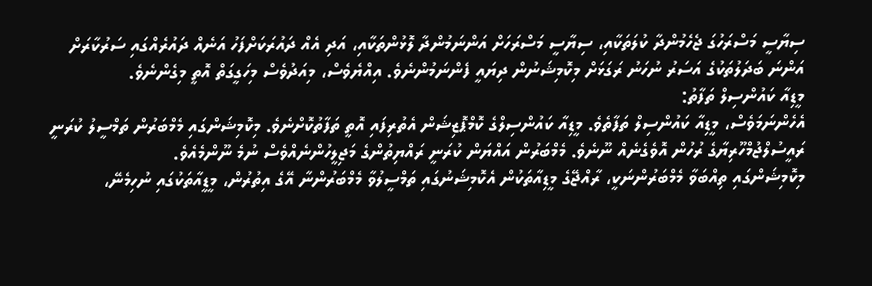ސިޔާސީ މަސްރަހުގަ ޖެހެމުންދާ ކުލަތަކާއި، ސިޔާސީ މަސްރަހަށް އަންނަމުންދާ ލޮޅުންތަކާއި، އަދި އެއް ދައުރަކަށްފަހު އަނެއް ދައުރެއްގައި ސަރުކާރަށް އަންނަ ބަދަލުތަކުގެ އަސަރު ނުހަނު ރަގަޅަށް މިކޮމިޝަނުން ދިޔައީ ފެންނަމުންނެވެ. އިއްޔެވެސް، މިއަދުވެސް މިހަގީގަތް އޮތީ މިގެންނެވެ.
މީޑިއާ ކައުންސިލް ތަފާތު:
އެހެންނަމަވެސް، މީޑިއާ ކައުންސިލް ތަފާތެވެ. މީޑިއާ ކައުންސިލްގެ ކޮމްޕޮޒިޝަން އެތުރިފައި އޮތީ ތަފާތުކޮށްނެވެ. މިކޮމިޝަންގައި މެމްބަރުން ތަމްސީލު ކުރަނީ ރައީސުލްޖުމްހޫރިޔާގެ ރުހުން އޮވެގެނެއް ނޫނެވެ. މެމްބަރުން އައްޔަން ކުރަނީ ރައްޔިތުންގެ މަޖިލީހުންނެއްވެސް ނުމެ ނޫންމެއެވެ.
މިކޮމިޝަންގައި ތިއްބަވާ މެމްބަރުންނަކީ، ރާއްޖޭގެ މީޑިއާތަކުން އެކޮމިޝަނުގައި ތަމްސީލުވާ މެމްބަރުންނާ އޭގެ އިތުރުން، މީޑީއާތަކުގައި ނުހިމެނޭ،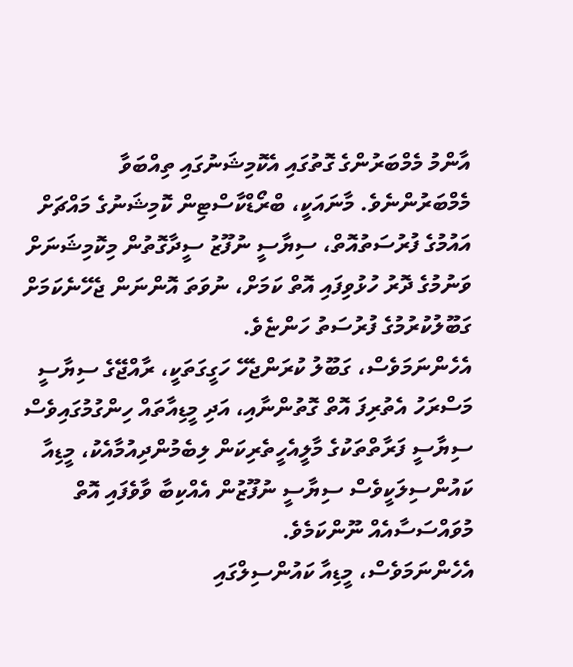އާންމު މެމްބަރުންގެ ގޮތުގައި އެކޮމިޝަނުގައި ތިއްބަވާ މެމްބަރުންނެވެ. މާނައަކީ، ބްރޯޑްކާސްޓިން ކޮމިޝަނުގެ މައްޗަށް އައުމުގެ ފުރުސަތުއޮތް، ސިޔާސީ ނުފޫޒު ސީދާގޮތުން މިކޮމިޝަނަށް ވަނުމުގެ ދޮރު ހުޅުވިފައި އޮތް ކަމަށް، ނުވަތަ އޮންނަން ޖެހޭނެކަމަށް ގަބޫލުކުރުމުގެ ފުރުސަތު ހަންޏެވެ.
އެހެންނަމަވެސް، ގަބޫލު ކުރަންޖެހޭ ހަގީގަތަކީ، ރާއްޖޭގެ ސިޔާސީ މަސްރަހު އެތުރިފަ އޮތް ގޮތުންނާއި، އަދި މީޑިއާތައް ހިންގުމުގައިވެސް ސިޔާސީ ފަރާތްތަކުގެ މާލީއެހީތެރިކަން ލިބެމުންދިއުމާއެކު، މީޑިއާ ކައުންސިލަކީވެސް ސިޔާސީ ނުފޫޒުން އެއްކިބާ ވާވެފައި އޮތް މުވައްސަސާއެއް ނޫންކަމެވެ.
އެހެންނަމަވެސް، މީޑިއާ ކައުންސިލްގައި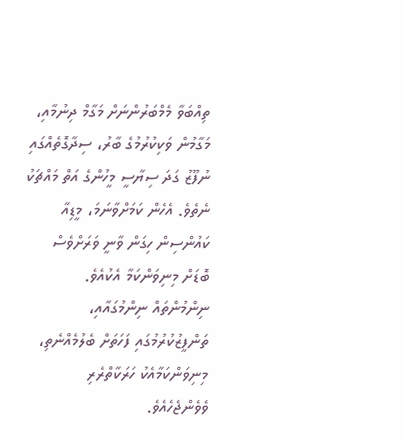ތިއްބަވާ މެމްބަރުންނަށް މަގާމް ދިނުމާއި، މަގާމުން ވަކިކުރުމުގެ ބާރު، ސިދާގޮތެއްގައި ނުފޫޒު ގަދަ ސިޔާސީ މީހުންގެ އަތް މައްޗަކު ނެތެވެ. އެހެން ކަމަށްވާނަމަ، މީޑިއާ ކައުންސިން ހިގަން ވާނީ ވަރަށްވެސް ބޮޑަށް މިނިވަންކަމާ އެކުއެވެ. ނިންމުންތައް ނިންމުގައާއި، ތަންފީޒުކުރުމުގައި ފަހަތަށް ބެލުމެއްނެތި، މިނިވަންކަމާއެކު ހަރަކާތްރެރި ވެވެންޖެހެއެވެ.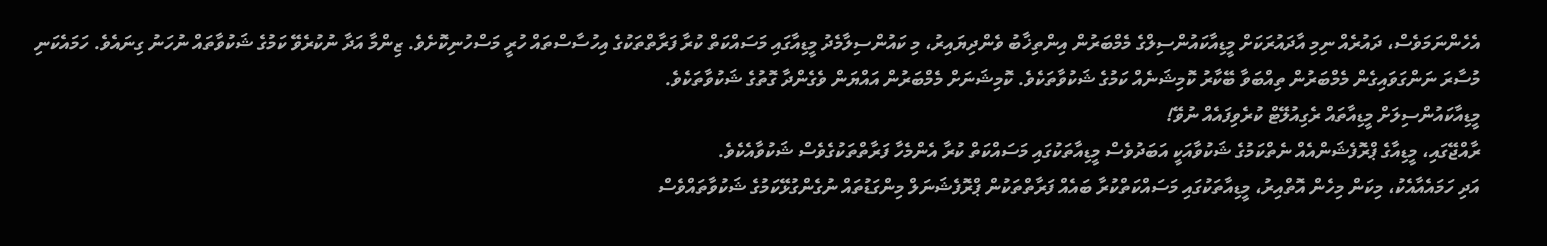އެހެންނަމަވެސް، ދައުރެއް ނިމި އާދައުރަކަށް މީޑިއާކައުންސިލްގެ މެމްބަރުން އިންތިޚާބު ވެންދިޔައިރު، މި ކައުންސިލާމެދު މީޑިއާގައި މަސައްކަތް ކުރާ ފަރާތްތަކުގެ އިހުސާސްތައް ހުރީ މަސްހުނިކޮށެވެ. ޒިންމާ އަދާ ނުކުރެވޭ ކަމުގެ ޝަކުވާތައް ނުހަނު ގިނައެވެ. ހަމައެކަނި މުސާރަ ނަންގަވައިގެން މެމްބަރުން ތިއްބަވާ ބޭކާރު ކޮމިޝަނެއް ކަމުގެ ޝަކުވާތަކެވެ. ކޮމިޝަނަށް މެމްބަރުން އައްޔަން ވެގެންދާ ގޮތުގެ ޝަކުވާތަކެވެ.
މީޑިއާކައުންސިލަށް މީޑިއާތައް ރެގިއުލޭޓް ކުރެވިފައެއް ނުވޭ!
ރާއްޖޭގައި، މީޑިއާގެ ޕްރޮފެޝަންއެއް ނެތްކަމުގެ ޝަކުވާއަކީ އަބަދުވެސް މީޑިއާތަކުގައި މަސައްކަތް ކުރާ އެންމެހާ ފަރާތްތަކުގެވެސް ޝަކުވާއެކެވެ.
އަދި ހަމައެއާއެކު، މިކަން މިހެން އޮތްއިރު، މީޑިއާތަކުގައި މަސައްކަތްކުރާ ބައެއް ފަރާތްތަކުން ޕްރޮފެޝަނަލް މިންގަޑުތައް ނުގެންގުޅޭކަމުގެ ޝަކުވާތައްވެސް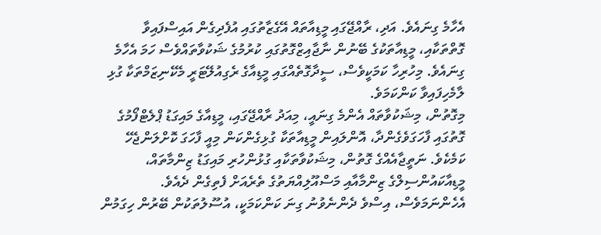އެހާމެ ގިނައެވެ. އަދި، ރާއްޖޭގައި މީޑިއާތައް އޭގެޒާތުގައި އުފެދިގެން އައިސްފައިވާ ގޮތްތަކާއި، މީޑިއާތަކުގެ ބޭނުން ނާޖާއިޒްގޮތުގައި ކުރުމުގެ ޝަކުވާތައްވެސް ހަމަ އެހާމެ ގިނައެވެ. މިހުރިހާ ކަމަކީވެސް، ސީދާގޮތެއްގައި މީޑިއާގެ ރެގިއުލޭޓަރީ މެކޭނިޒަމްތަކާ ގުޅި ލާމެހިފައިވާ ކަންކަމަވެ.
މިގޮތުން، މިޝަކުވާތައް އެންމެ ގިނައީ، މިއަދު ރާއްޖޭގައި، މީޑިއާގެ މައިގަޑު ޕްލެޓްފޯމުގެ ގޮތުގައި ފާހަގަވެގެންދާ، އޮންލައިން މީޑިއާތަކާ ގުޅިގެންކަން މިއީ ފާހަގަ ކޮށްލަންޖެހޭ ކަމެކެވެ. ނަތީޖާއެއްގެ ގޮތުން، މިޝަކުވާތަކާއި ގުޅުންހުރި މައިގަޑު ޒިންމާތައް، މީޑިއާކައުންސިލްގެ ޒިންމާއާއި މަސްއޫލިއްޔަތުގެ ތެރެއަށް ފެތިގެން ދެއެވެ.
އެހެންނަމަވެސް، އިސްވެ ދެންނެވުނު ގިނަ ކަންކަމަކީ، އުސޫލުތަކުން ބޭރުން ހިގަމުން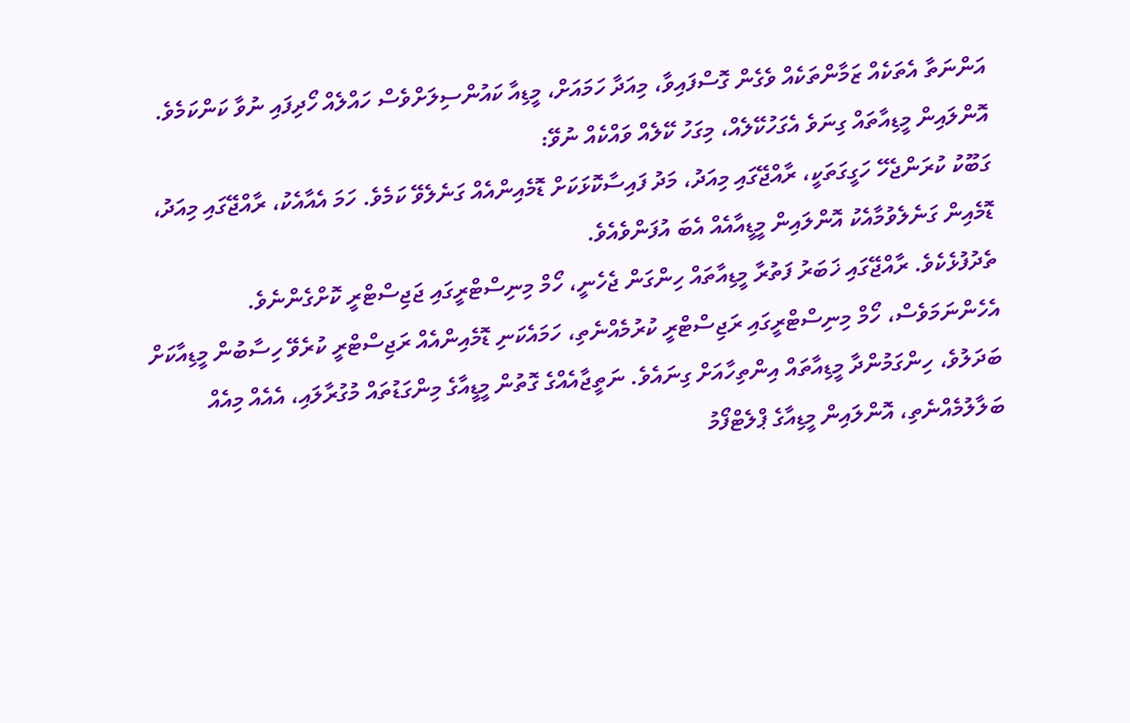އަންނަތާ އެތަކެއް ޒަމާންތަކެއް ވެގެން ގޮސްފައިވާ، މިއަދާ ހަމައަށް، މީޑިއާ ކައުންސިލަށްވެސް ހައްލެއް ހޯދިފައި ނުވާ ކަންކަމެވެ.
އޮންލައިން މީޑިއާތައް ގިނަވެ އެގަހުކޭލެއް، މިގަހު ކޭލެއް ވައްކެއް ނުވޭ:
ގަބޫކު ކުރަންޖެހޭ ހަގީގަތަކީ، ރާއްޖޭގައި މިއަދު، މަދު ފައިސާކޮޅަކަށް ޑޮމެއިންއެއް ގަނެލެވޭ ކަމެވެ. ހަމަ އެއާއެކު، ރާއްޖޭގައި މިއަދު، ޑޮމެއިން ގަނެލެވުމާއެކު އޮންލައިން މީޑީއާއެއް އެބަ އުފަންވެއެވެ.
ތެދުފުޅެކެވެ. ރާއްޖޭގައި ޚަބަރު ފަތުރާ މީޑިއާތައް ހިންގަން ޖެހެނީ، ހޯމް މިނިސްޓްރީގައި ޖަޖިސްޓްރީ ކޮށްގެންނެވެ. އެހެންނަމަވެސް، ހޯމް މިނިސްޓްރީގައި ރަޖިސްޓްރީ ކުރުމެއްނެތި، ހަމައެކަނި ޑޮމެއިންއެއް ރަޖިސްޓްރީ ކުރެވޭ ހިސާބުން މީޑިއާކަށް ބަދަލުވެ، ހިންގަމުންދާ މީޑިއާތައް އިންތިހާއަށް ގިނައެވެ. ނަތީޖާއެއްގެ ގޮތުން މީޑީއާގެ މިންގަޑުތައް މުގުރާލައި، އެއެއް މިއެއް ބަލާލުމެއްނެތި، އޮންލައިން މީޑިއާގެ ޕްލެޓްފޯމު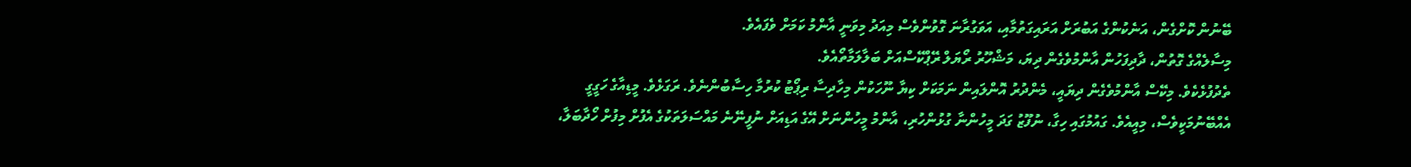ބޭނުން ކޮށްގެން، އަނެކުންގެ އަބުރަށް އަރައިގަތުމާއި، އަވަގުރާނަ ގޮވުންވެސް މިއަދު މިވަނީ އާންމު ކަމަށް ވެފައެވެ.
މިސާލެއްގެ ގޮތުން، ދާދިފަހުން އާންމުވެގެން ދިޔަ، މަޝްހޫރު ރޯޔަލް ރޭޕްކޭސްއަށް ބަލާލަމާތޯއެވެ.
ތެދުފުޅެކެވެ. މިކޭސް އާންމުވެގެން ދިޔައީ، މެންދުރު އޮންލައިން ނަމަކަށް ކިޔާ ނޫހަކުން މިހާދިސާ ރިޕޯޓު ކުރުމާ ހިސާބުންނެވެ. ރަގަޅެވެ. މީޑިއާގެ ހަގީގީ އެއްބޭނުމަކީވެސް، މިއީއެވެ. ގައުމުގައި ހިގާ، ނުފޫޒު ގަދަ މީހުންނާ ގުޅުންހުރި، އާންމު މީހުންނަށް އޭގެ އަޑިއަށް ނުފީނޭނެ މައްސަލަތަކުގެ އެފުށް މިފުށް ހޯދާބަލާ،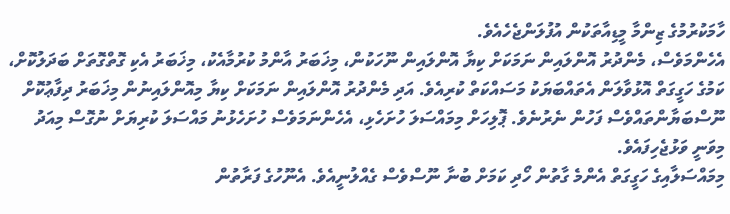ހާމަކުރުމުގެ ޒިންމާ މީޑިއާތަކުން އުފުލަންޖެހެއެވެ.
އެހެންމަވެސް، މެންދުރު އޮންލައިން ނަމަކަށް ކިޔާ އޮންލައިން ނޫހަކުން، މިޚަބަރު އާންމު ކުރުމާއެކު، މިޚަބަރު އެކި ގޮތްގޮތަށް ބަދަލުކޮށް، ކަމުގެ ހަގީގަތް އޮޅުވާލަން އެތައްބަޔަކު މަސައްކަތް ކުރިއެވެ. އަދި މެންދުރު އޮންލައިން ނަމަކަށް ކިޔާ މިއޮންލައިނުން މިޚަބަރު ދިފާޢުކޮށް ނޫސްބަޔާންތައްވެސް ފަހުން ނެރުނެވެ. ޕޮލިހަށް މިމައްސަލަ ހުށަހެޅި، އެހެންނަމަވެސް ހުށަހެޅުނު މައްސަލަ ކުރިޔަށް ނުގޮސް މިއަދު މިވަނީ ވަޅުޖެހިފައެވެ.
މިމައްސަލާއިގެ ހަގީގަތް އެންމެ ގާތުން ހޯދި ކަމަށް ބުނާ ނޫސްވެސް ގެއްލުނީއެވެ. އެނޫހުގެ ފަރާތުން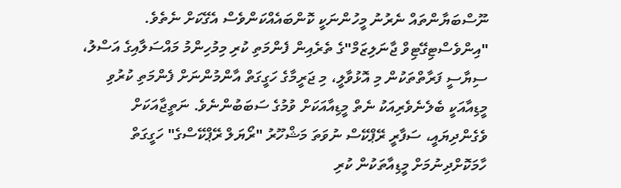ނޫސްބަޔާންތައް ނެރުނު މީހުންނަކީ ކޮންބައެއްކަންވެސް އެގޭކަށް ނެތެވެ.
"އިންވެސްޓިގޭޓިވް ޖާނަލިޒަމް"ގެ ތެރެއިން ފެންމަތި ކުރި މިމުހިންމު މައްސަލާއިގެ އަސްލު، ސިޔާސީ ފަރާތްތަކުން މި އޮޅުވާލީ، މި ޖަރީމާގެ ހަގީގަތް އާންމުންނަށް ފެންމަތި ކުރުވި މީޑިއާއަކީ ބެލެނެވެރިއަކު ނެތް މީޑިއާއަކަށް ވުމުގެ ސަބަބުންނެވެ. ނަތީޖާއަކަށް ވެގެންދިޔައީ، ސަފާރީ ރޭޕްކޭސް ނުވަތަ މަޝްހޫރު "ރޯޔަލް ރޭޕްކޭސްގެ" ހަގީގަތް ހާމަކޮށްދިނުމަށް މީޑިއާތަކުން ކުރި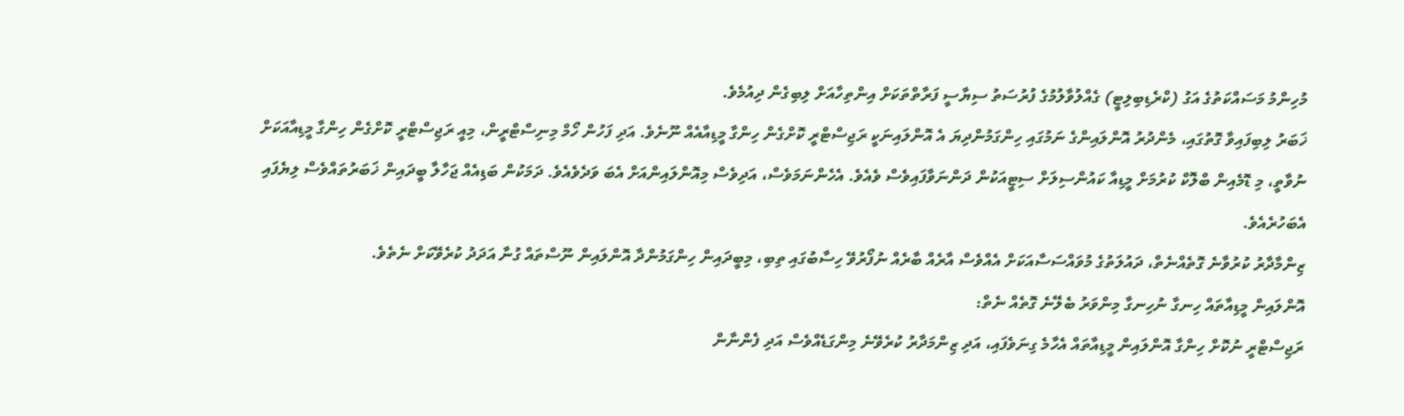މުހިންމު މަސައްކަތުގެ އަގު (ކްރެޑިބިލިޓީ) ގެއްލުވާލުމުގެ ފުރުސަތު ސިޔާސީ ފަރާތްތަކަށް އިންތިހާއަށް ލިބިގެން ދިއުމެވެ.
ޚަބަރު ލިބިފައިވާ ގޮތުގައި، މެންދުރު އޮންލައިންގެ ނަމުގައި ހިންގަމުންދިޔަ އެ އޮންލައިނަކީ ރަޖިސްޓްރީ ކޮށްގެން ހިންގާ މީޑިއާއެއް ނޫނެވެ. އަދި ފަހުން ހޯމް މިނިސްޓްރީން، މިއީ ރަޖިސްޓްރީ ކޮށްގެން ހިންގާ މީޑިއާއަކަށް ނުވާތީ، މި ޑޮމެއިން ބްލޮކް ކުރުމަށް މީޑިއާ ކައުންސިލަށް ސިޓީއަކުން ދަންނަވާފައިވެސް ވެއެވެ. އެހެންނަމަވެސް، އަދިވެސް މިއޮންލައިންއަށް އެބަ ވަދެވެއެވެ. ދަމަކުން ބަޑިއެއް ޖަހާލާ ބީދައިން ޚަބަރުތައްވެސް ލިޔެފައި އެބަހުރެއެވެ.
ޒިންމާދާރު ކުރުވާނެ ގޮތެއްނެތް، ދައުލަތުގެ މުވައްސަސާއަކަށް އެއްވެސް އާރެއް ބާރެއް ނުފޯރުވޭ ހިސާބުގައި ތިބި، މިބީދައިން ހިންގަމުންދާ އޮންލައިން ނޫސްތައް ގުނާ އަދަދު ކުރެވޭކަށް ނެތެވެ.
އޮންލައިން މީޑިއާތައް ހިނގާ ނުހިނގާ މިންވަރު ބެލޭނެ ގޮތެއް ނެތް:
ރަޖިސްޓްރީ ނުކޮށް ހިންގާ އޮންލައިން މީޑިއާތައް އެހާމެ ގިނަވެފައި، އަދި ޒިންމަދާރު ކުރެވޭނެ މިންގަޑެއްވެސް އަދި ފެންނާން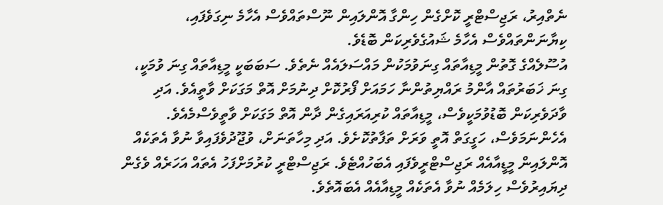ނެތްއިރު، ރަޖިސްޓްރީ ކޮށްގެން ހިންގާ އޮންލައިން ނޫސްތައްވެސް އެހާމެ ނިގަވެފައި، ކިޔާނަންތައްވެސް އެހާމެ ޝައުގެވެރިކަން ބޮޑެވެ.
އުސޫލެއްގެ ގޮތުން މީޑިއާތައް ގިނަވުމަކުން މައްސަލައެއް ނެތެވެ. ސަބަބަކީ މީޑިއާތައް ގިނަ ވުމަކީ، ގިނަ ޚަބަރުތައް އާންމު ރައްޔިތުންނާ ހަމައަށް ފޯރުކޮށް ދިނުމަށް އޮތް މަގަކަށް ވާތީއެވެ. އަދި ވާދަވެރިކަން ބޮޑުވުމަކީވެސް، މީޑިއާތައް ކުރިއަރައިގެން ދާން އޮތް މަގަކަށް ވާތީވެސްމެއެވެ.
އެހެންނަމަވެސް، ހަގީގަތް އޮތީ ވަރަށް ތަފާތުކޮށެވެ. އަދި މިހާތަނަށް، ވުޖޫދުވެފައިވާ ނުވާ އެތަކެއް އޮންލައިން މީޑީއާއެއް ރަޖިސްޓްރީވެފައި އެބަހުއްޓެވެ. ރަޖިސްޓްރީ ކުރުމަށްފަހު އެތައް އަހަރެއް ވެގެން ދިޔައިރުވެސް ހިލަމެއް ނުވާ އެތަކެއް މީޑިއާއެއް އެބައޮތެވެ.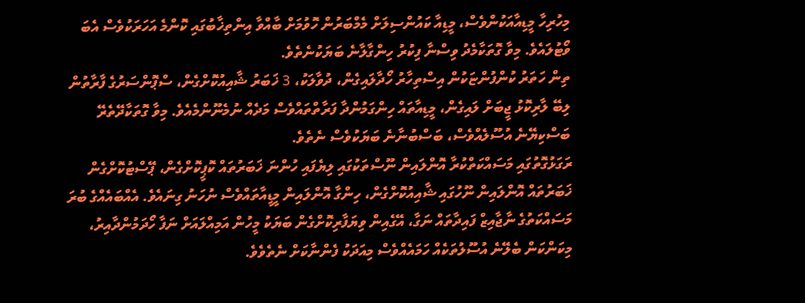މިހުރިހާ މީޑިއާއަކުންވެސް، މީޑިއާ ކައުންސިލަށް މެމްބަރުން ހޮވުމަށް ބާއްވާ އިންތިޚާބުގައި ކޮންމެ އަހަރަކުވެސް އެބަ ވޯޓުލައެވެ. މިވާ ގޮތަކާމެދު ވިސްނާ ފިކުރު ހިންގާލާނެ ބަޔަކުނެތެވެ.
ތިން ހަތަރު ކުންފުންޏަކުން އިސްތިހާރު ހޯދާލައިގެން، ދުވާލަކު، 3 ޚަބަރު ޝާއިއުކޮށްގެން، ސްޕޮންސަރުގެ ފާރާތުން ލިބޭ ލާރިކޮޅު ޖީބަށް ލައިގެން، މީޑިއާތައް ހިންގަމުންދާ ފަރާތްތައްވެސް މަދެއް ނުމެނޫންމެއެވެ. މިވާ ގޮތަކާދޭތެރޭ ބަސްކިޔޭނެ އުސޫލެއްވެސް، ބަސްބުނާނެ ބަޔަކުވެސް ނެތެވެ.
ރަގަޅުގޮތުގައި މަސައްކަތްކުރާ އޮންލައިން ނޫސްތަކުގައި ލިޔެފައި ހުންނަ ޚަބަރުތައް ކޮޕީކޮށްގެން، ޕޭސްޓުކޮށްގެން ޚަބަރުތައް އޮންލައިން ނޫހުގައި ޝާއިއުކޮށްގެން، ހިންގާ އޮންލައިން މީޑީއާތައްވެސް ނުހަނު ގިނައެވެ. އެއްބައެއްގެ ބުރަ މަސައްކަތުގެ ނާޖާއިޒް ފައިދާތައް ނަގާ، އޭގެއިން ވިޔަފާރިކޮށްގެން ބަޔަކު މީހުން އަމިއްލައަށް ނަފާ ހޯދަމުންދާއިރު، މިކަންކަން ބެލޭނެ އުސޫލުތަކެއް ހަމައެއްވެސް މިއަދަކު ފެންނާކަށް ނެތެވެވެ.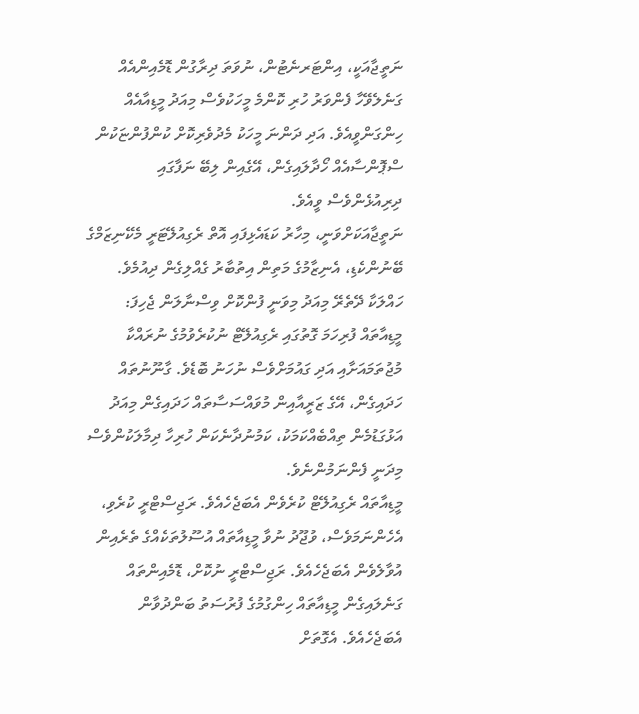ނަތީޖާއަކީ، އިންޓަރނެޓުން، ނުވަތަ ދިރާގުން ޑޮމެއިންއެއް ގަނެލެވޭހާ ފެންވަރު ހުރި ކޮންމެ މީހަކުވެސް މިއަދު މީޑިއާއެއް ހިންގަންވީއެވެ. އަދި ދަންނަ މީހަކު މެދުވެރިކޮށް ކުންފުންޏަކުން ސްޕޮންސާއެއް ހޯދާލައިގެން، އޭގެއިން ލިބޭ ނަފާގައި ދިރިއުޅެންވެސް ވީއެވެ.
ނަތީޖާއަކަށްވަނީ، މިހާރު ކަޑައެޅިފައި އޮތް ރެގިއުލޭޓަރީ މެކޭނިޒަމްގެ ބޭނުންކެޑި، އެނިޒާމުގެ މަތިން އިތުބާރު ގެއްލިގެން ދިއުމެވެ.
ހައްލަކާ ދޭތެރޭ މިއަދު މިވަނީ ފުންކޮށް ވިސްނާލަން ޖެހިފަ:
މީޑިއާތައް ފުރިހަމަ ގޮތުގައި ރެގިއުލޭޓް ނުކުރެވުމުގެ ނުރައްކާ މުޖުތަމައަށާއި އަދި ގައުމަށްވެސް ނުހަނު ބޮޑެވެ. ގާނޫނުތައް ހަދައިގެން، އޭގެ ޒަރީއާއިން މުވައްސަސާތައް ހަދައިގެން މިއަދު އަޅުގަޑުމެން ތިއްބެއްކަމަކު، ކަމުނުދާނެކަން ހުރިހާ ދިމާލަކުންވެސް މިދަނީ ފެންނަމުންނެވެ.
މީޑިއާތައް ރެގިއުލޭޓް ކުރެވެން އެބަޖެހެއެވެ. ރަޖިސްޓްރީ ކުރެވި، އެހެންނަމަވެސް، ވުޖޫދު ނުވާ މީޑިއާތައް އުސޫލުތަކެއްގެ ތެރެއިން އުވާލެވެން އެބަޖެހެއެވެ. ރަޖިސްޓްރީ ނުކޮށް، ޑޮމެއިންތައް ގަނެލައިގެން މީޑިއާތައް ހިންގުމުގެ ފުރުސަތު ބަންދުވާން އެބަޖެހެއެވެ. އެގޮތަށް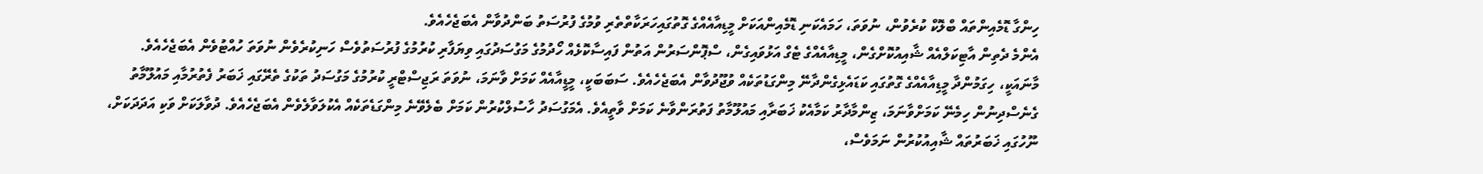ހިންގާ ޑޮމެއިންތައް ބްލޮކް ކުރެވުން، ނުވަތަ، ހަމައެކަނި ޑޮމެއިންއަކަށް މީޑިއާއެއްގެ ގޮތުގައިހަރަކާތްތެރި ވުމުގެ ފުރުސަތު ބަންދުވާން އެބަޖެހެއެވެ.
އެންމެ ދެތިން އާޓިކަލްއެއް ޝާއިއުކޮށްގެން، މީޑިއާއެއްގެ ޓެގް އަޅުވައިގެން، ސްޕޮންސަރުން އަތުން ފައިސާކޮޅެއް ހޯދުމުގެ މަގުސަދުގައި ވިޔަފާރި ކުރުމުގެ ފުރުސަތުވެސް ހަނިކުރެވެން ނުވަތަ ހުއްޓުވެން އެބަޖެހެއެވެ.
މާނައަކީ، ހިގަމުންދާ މީޑިއާއެއްގެ ގޮތުގައި ކަޑައެޅިގެންދާނޭ މިންގަޑުތަކެއް ވުޖޫދުވާން އެބަޖެހެއެވެ. ސަބަބަކީ، މީޑީއާއެއް ކަމަށް ވާނަމަ، ނުވަތަ ރަޖިސްޓްރީ ކުރުމުގެ މަގުސަދު ތަކުގެ ތެރޭގައި ޚަބަރު ފެތުރުމާއި މައުލޫމާތު ގެނެސްދިނުން ހިމެނޭ ކަމަށްވާނަމަ، ޒިންމާދާރު ކަމާއެކު ޚަބަރާއި މައުލޫމާތު ފަތުރަންވާނެ ކަމަށް ވާތީއެވެ. އެމަގުސަދު ހާސުލްކުރުން ކަމަށް ބެލެވޭނެ މިންގަޑެތަކެއް އެކުލަވާލެވެން އެބަޖެހެއެވެ. ދުވާލަކަށް ވަކި އަދަދަކަށް، ނޫހުގައި ޚަބަރުތައް ޝާއިއުކުރުން ނަމަވެސް،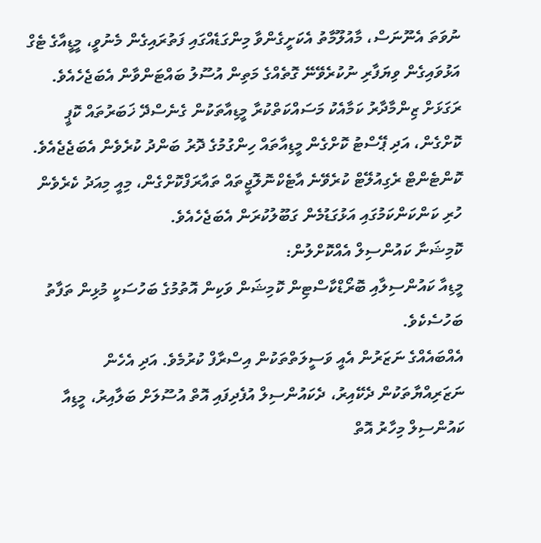ނުވަތަ އެނޫނަސް، މާއުލޫމާތު އެކަށީގެންވާ މިންގަޑެއްގައި ފަތުރައިގެން މެނުވީ، މީޑީއާގެ ޓެގް އަޅުވައިގެން ވިޔަފާރި ނުކުރެވޭނޭ ގޮތެއްގެ މަތިން އުސޫލު ބައްޓަންވާން އެބަޖެހެއެވެ.
ރަގަޅަށް ޒިންމާދާރު ކަމާއެކު މަސައްކަތްކުރާ މީޑިއާތަކުން ގެނެސްދޭ ޚަބަރުތައް ކޮޕީ ކޮށްގެން، އަދި ޕޭސްޓު ކޮށްގެން މީޑިއާތައް ހިންގުމުގެ ދޮރު ބަންދު ކުރެވެން އެބަޖެޖެއެވެ. ކޮންޓެންޓް ރެގިއުލޭޓް ކުރެވޭނެ އާޓެކްނޮލޮޖީތައް ތައާރަފްކޮށްގެން، މިއީ މިއަދު ކެރެވެން ހުރި ކަންކަންކަމުގައި އަޅުގަޑުމެން ގަބޫލުކުރަން އެބަޖެހެއެވެ.
ކޮމިޝަނާ ކައުންސިލް އެއްކޮށްލުން:
މީޑިއާ ކައުންސިލާއި ބޮރޯޑްކާސްޓިން ކޮމިޝަން ވަކިން އޮތުމުގެ ބަހުސަކީ މުޅިން ތަފާތު ބަހުސެކެވެ.
އެއްބައެއްގެ ނަޒަރުން އެއީ ވަސީލަތްތަކުން އިސްރާފް ކުރުމެވެ. އަދި އެހެން ނަޒަރިއްޔާތަކުން ދެކޭއިރު، ދެކައުންސިލް އުފެދިފައި އޮތް އުސޫލަށް ބަލާއިރު، މީޑިއާ ކައުންސިލް މިހާރު އޮތް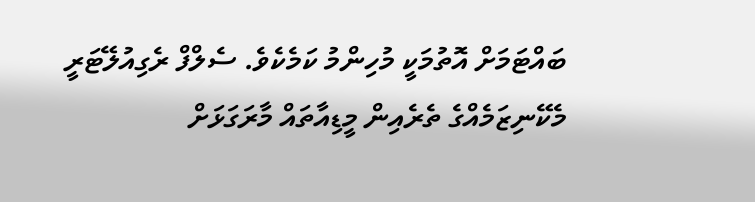ބައްޓަމަށް އޮތުމަކީ މުހިންމު ކަމެކެވެ. ސެލްފް ރެގިއުލޭޓަރީ މެކޭނިޒަމެއްގެ ތެރެއިން މީޑިއާތައް މާރަގަޅަށް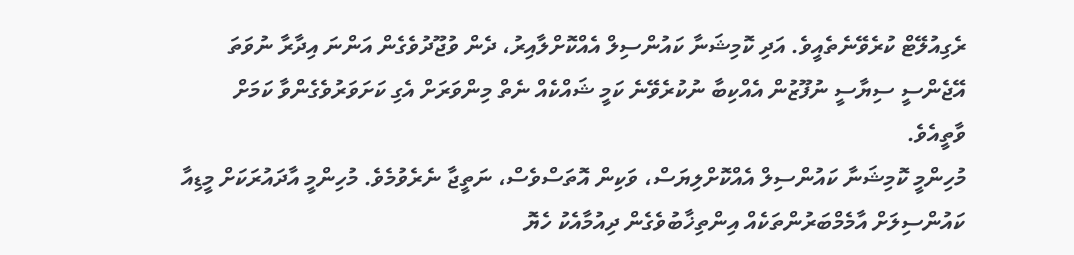ރެގިއުލޭޓް ކުރެވޭނެތެއީވެ. އަދި ކޮމިޝަނާ ކައުންސިލް އެއްކޮށްލާއިރު، ދެން ވުޖޫދުވެގެން އަންނަ އިދާރާ ނުވަތަ އޭޖެންސީ ސިޔާސީ ނުފޫޒުން އެއްކިބާ ނުކުރެވޭނެ ކަމީ ޝައްކެއް ނެތް މިންވަރަށް އެގި ކަށަވަރުވެގެންވާ ކަމަށް ވާތީއެވެ.
މުހިންމީ ކޮމިޝަނާ ކައުންސިލް އެއްކޮށްލިޔަސް، ވަކިން އޮތަސްވެސް، ނަތީޖާ ނެރެވުމެވެ. މުހިންމީ އާދައުރަކަށް މީޑިއާ ކައުންސިލަށް އާމެމްބަރުންތަކެއް އިންތިޚާބުވެގެން ދިއުމާއެކު ހެޔޮ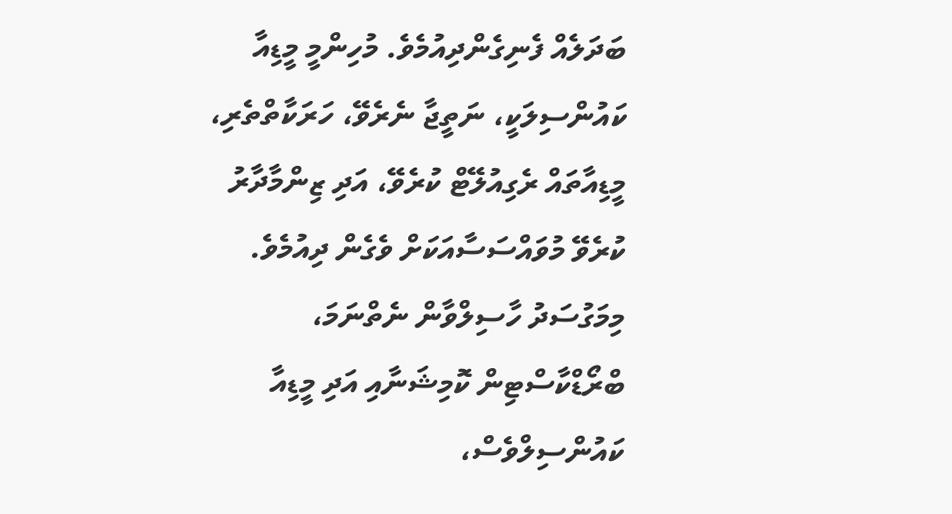ބަދަލެއް ފެނިގެންދިއުމެވެ. މުހިންމީ މީޑިއާ ކައުންސިލަކީ، ނަތީޖާ ނެރެވޭ، ހަރަކާތްތެރި، މީޑިއާތައް ރެގިއުލޭޓް ކުރެވޭ، އަދި ޒިންމާދާރު ކުރެވޭ މުވައްސަސާއަކަށް ވެގެން ދިއުމެވެ.
މިމަގުސަދު ހާސިލްވާން ނެތްނަމަ، ބްރޯޑްކާސްޓިން ކޮމިޝަނާއި އަދި މީޑިއާ ކައުންސިލްވެސް،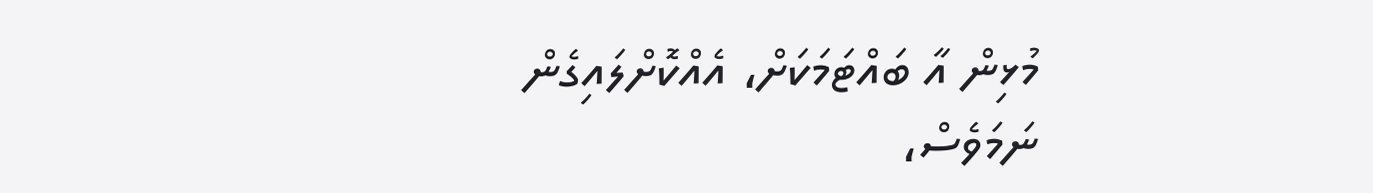މުޅިން އާ ބައްޓަމަކަށް، އެއްކޮށްލައިގެން ނަމަވެސް،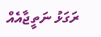ރަގަޅު ނަތީޖާއެއް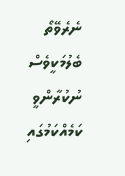ނެރެވޭތޯ ބެލުމަކީވެސް ނުކުރާންވީ ކަމެއްކަމުގައި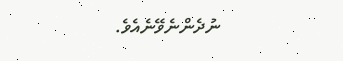ނުދެންނެވޭނެއެވެ.